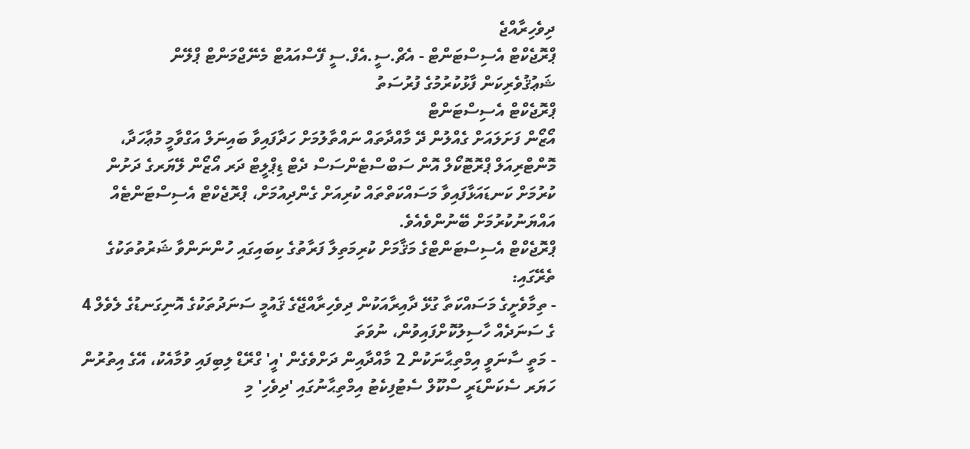ދިވެހިރާއްޖެ
ޕްރޮޖެކްޓް އެސިސްޓަންޓް - އެޗް.ސީ.އެފް.ސީ ފޭސްއައުޓް މެނޭޖްމަންޓް ޕްލޭން
ޝަޢުޤުވެރިކަން ފާޅުކުރުމުގެ ފުރުސަތު
ޕްރޮޖެކްޓް އެސިސްޓަންޓް
އޯޒޯން ފަށަލައަށް ގެއްލުން ދޭ މާއްދާތައް ނައްތާލުމަށް ހަދާފައިވާ ބައިނަލް އަގްވާމީ މުޢާހަދާ، މޮންޓްރިއަލް ޕްރޮޓޮކޯލް އޮން ސަބްސްޓެންސަސް ދެޓް ޑިޕްލީޓް ދަރ އޯޒޯން ލޭޔަރގެ ދަށުން ކުރުމަށް ކަނޑައަޅާފައިވާ މަސައްކަތްތައް ކުރިއަށް ގެންދިއުމަށް، ޕްރޮޖެކްޓް އެސިސްޓަންޓެއް އައްޔަނުކުރުމަށް ބޭނުންވެއެވެ.
ޕްރޮޖެކްޓް އެސިސްޓަންޓްގެ މަޤާމަށް ކުރިމަތިލާ ފަރާތުގެ ކިބައިގައި ހުންނަންވާ ޝަރުތުތަކުގެ ތެރޭގައި:
- ތިމާވެށީގެ މަސައްކަތާ ގުޅޭ ދާއިރާއަކުން ދިވެހިރާއްޖޭގެ ޤައުމީ ސަނަދުތަކުގެ އޮނިގަނޑުގެ ލެވެލް 4 ގެ ސަނަދެއް ހާސިލުކޮށްފައިވުން، ނުވަތަ
- މަތީ ސާނަވީ އިމްތިޙާނަކުން 2 މާއްދާއިން ދަށްވެގެން 'އީ' ގްރޭޑް ލިބިފައި ވުމާއެކު، އޭގެ އިތުރުން ހަޔަރ ސެކަންޑަރީ ސްކޫލް ސެޓުފިކެޓު އިމްތިޙާނުގައި 'ދިވެހި' މި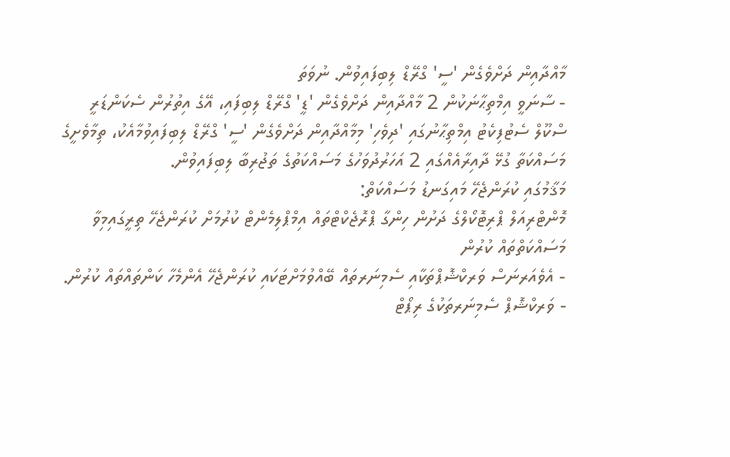މާއްދާއިން ދަށްވެގެން 'ސީ' ގްރޭޑް ލިބިފައިވުން. ނުވަތަ
- ސާނަވީ އިމްތިޙާނަކުން 2 މާއްދާއިން ދަށްވެގެން 'ޑީ' ގްރޭޑް ލިބިފައި، އޭގެ އިތުރުން ސެކަންޑަރީ ސްކޫލް ސެޓުފިކެޓު އިމްތިޙާނުގައި 'ދިވެހި' މިމާއްދާއިން ދަށްވެގެން 'ސީ' ގްރޭޑް ލިބިފައިވުމާއެކު، ތިމާވެށީގެ މަސައްކަތާ ގުޅޭ ދާއިރާއެއްގައި 2 އަހަރުދުވަހުގެ މަސައްކަތުގެ ތަޖުރިބާ ލިބިފައިވުން.
މަޤާމުގައި ކުރަންޖެހޭ މައިގަނޑު މަސައްކަތް:
މޮންޓްރިއަލް ޕްރިޓޮކޯލްގެ ދަށުން ހިންގާ ޕްރޮޖެކްޓްތައް އިމްޕްލިމެންޓް ކުރުމަށް ކުރަންޖެހޭ ތިރީގައިމިވާ މަސައްކަތްތައް ކުރުން
- އެވެއަރނަސް ވަރކްޝޮޕްތަކާއި ސެމިނަރތައް ބޭއްވުމަށްޓަކައި ކުރަންޖެހޭ އެންމެހާ ކަންތައްތައް ކުރުން.
- ވަރކްޝޮޕް ސެމިނަރތަކުގެ ރިޕޯޓް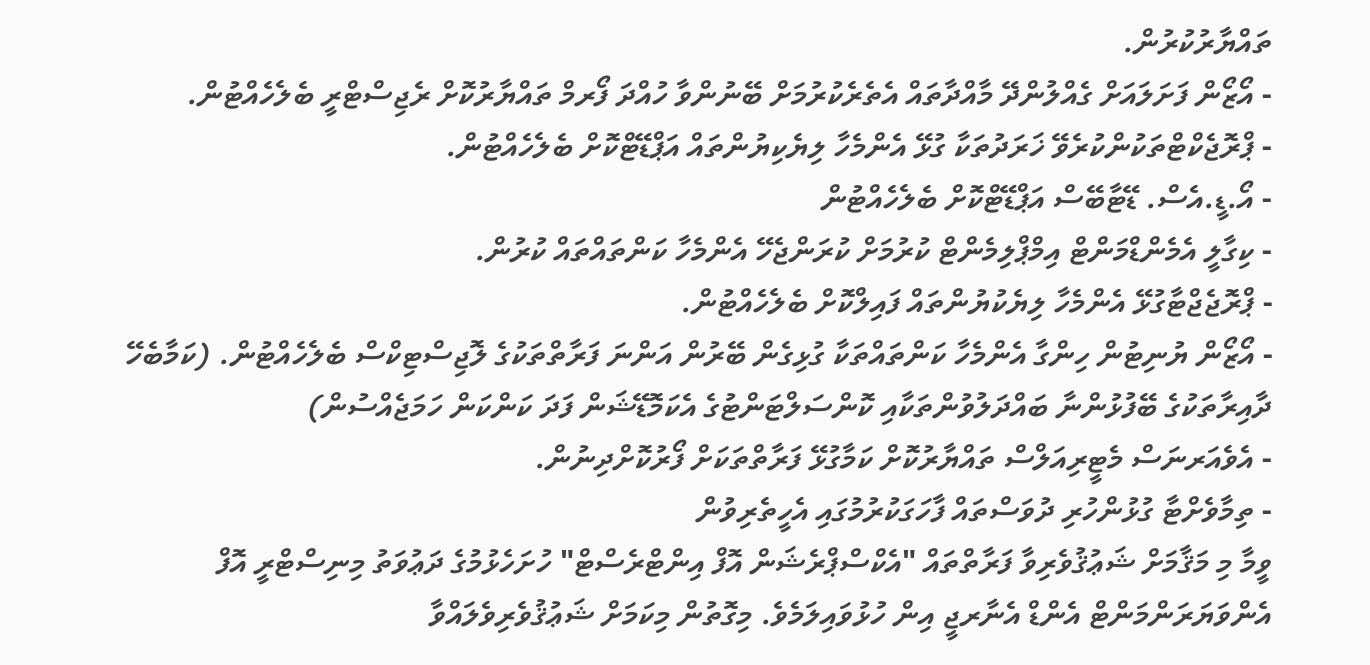ތައްޔާރުކުރުން.
- އޯޒޯން ފަށަލައަށް ގެއްލުންދޭ މާއްދާތައް އެތެރެކުރުމަށް ބޭނުންވާ ހުއްދަ ފޯރމް ތައްޔާރުކޮށް ރެޖިސްޓްރީ ބެލެހެއްޓުން.
- ޕްރޮޖެކްޓްތަކުންކުރެވޭ ޚަރަދުތަކާ ގުޅޭ އެންމެހާ ލިޔެކިޔުންތައް އަޕްޑޭޓްކޮށް ބެލެހެއްޓުން.
- އޯ.ޑީ.އެސް. ޑޭޓާބޭސް އަޕްޑޭޓްކޮށް ބެލެހެއްޓުން
- ކިގާލީ އެމެންޑްމަންޓް އިމްޕްލިމެންޓް ކުރުމަށް ކުރަންޖެހޭ އެންމެހާ ކަންތައްތައް ކުރުން.
- ޕްރޮޖެޖްޓާގުޅޭ އެންމެހާ ލިޔެކުޔުންތައް ފައިލްކޮށް ބެލެހެއްޓުން.
- އޯޒޯން ޔުނިޓުން ހިންގާ އެންމެހާ ކަންތައްތަކާ ގުޅިގެން ބޭރުން އަންނަ ފަރާތްތަކުގެ ލޮޖިސްޓިކްސް ބެލެހެއްޓުން. (ކަމާބެހޭ ދާއިރާތަކުގެ ބޭފުޅުންނާ ބައްދަލުވުންތަކާއި ކޮންސަލްޓަންޓުގެ އެކަމޮޑޭޝަން ފަދަ ކަންކަން ހަމަޖެއްސުން)
- އެވެއަރނަސް މެޓީރިއަލްސް ތައްޔާރުކޮށް ކަމާގުޅޭ ފަރާތްތަކަށް ފޯރުކޮށްދިނުން.
- ތިމާވެށްޓާ ގުޅުންހުރި ދުވަސްތައް ފާހަގަކުރުމުގައި އެހީތެރިވުން
ވީމާ މި މަޤާމަށް ޝަޢުޤުވެރިވާ ފަރާތްތައް "އެކްސްޕްރެޝަން އޮފް އިންޓްރެސްޓް" ހުށަހެޅުމުގެ ދަޢުވަތު މިނިސްޓްރީ އޮފް އެންވަޔަރަންމަންޓް އެންޑް އެނާރޖީ އިން ހުޅުވައިލަމެވެ. މިގޮތުން މިކަމަށް ޝަޢުޤުވެރިވެލައްވާ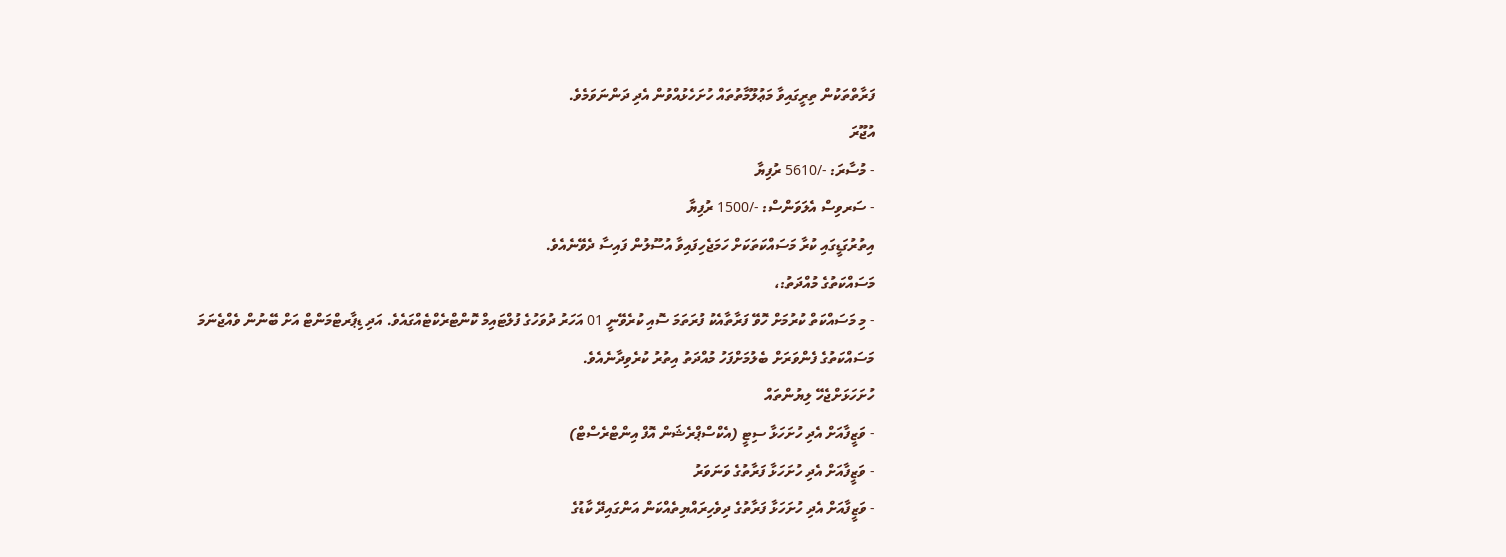ފަރާތްތަކުން ތިރީގައިވާ މަޢުލޫމާތުތައް ހުށަހެޅުއްވުން އެދި ދަންނަވަމެވެ.
އުޖޫރަ
- މުސާރަ: -/5610 ރުފިޔާ
- ސަރވިސް އެލަވަންސް: -/1500 ރުފިޔާ
އިތުރުގަޑީގައި ކުރާ މަސައްކަތަކަށް ހަމަޖެހިފައިވާ އުސޫލުން ފައިސާ ދެވޭނެއެވެ.
މަސައްކަތުގެ މުއްދަތު:،
- މި މަސައްކަތް ކުރުމަށް ހޮވޭ ފަރާތާއެކު ފުރަތަމަ ސޮއި ކުރެވޭނީ 01 އަހަރު ދުވަހުގެ ފުލްޓައިމް ކޮންޓްރެކްޓެއްގައެވެ. އަދި ޑިޕާރޓްމަންޓް އަށް ބޭނުން ވެއްޖެނަމަ މަސައްކަތުގެ ފެންވަރަށް ބެލުމަށްފަހު މުއްދަތު އިތުރު ކުރެވިދާނެއެވެ.
ހުށަހަޅަށްޖެހޭ ލިޔުންތައް
- ވަޒީފާއަށް އެދި ހުށަހަޅާ ސިޓީ (އެކްސްޕްރެޝަން އޮފް އިންޓްރެސްޓް)
- ވަޒީފާއަށް އެދި ހުށަހަޅާ ފަރާތުގެ ވަނަވަރު
- ވަޒީފާއަށް އެދި ހުށަހަޅާ ފަރާތުގެ ދިވެހިރައްޔިތެއްކަން އަންގައިދޭ ކާޑުގެ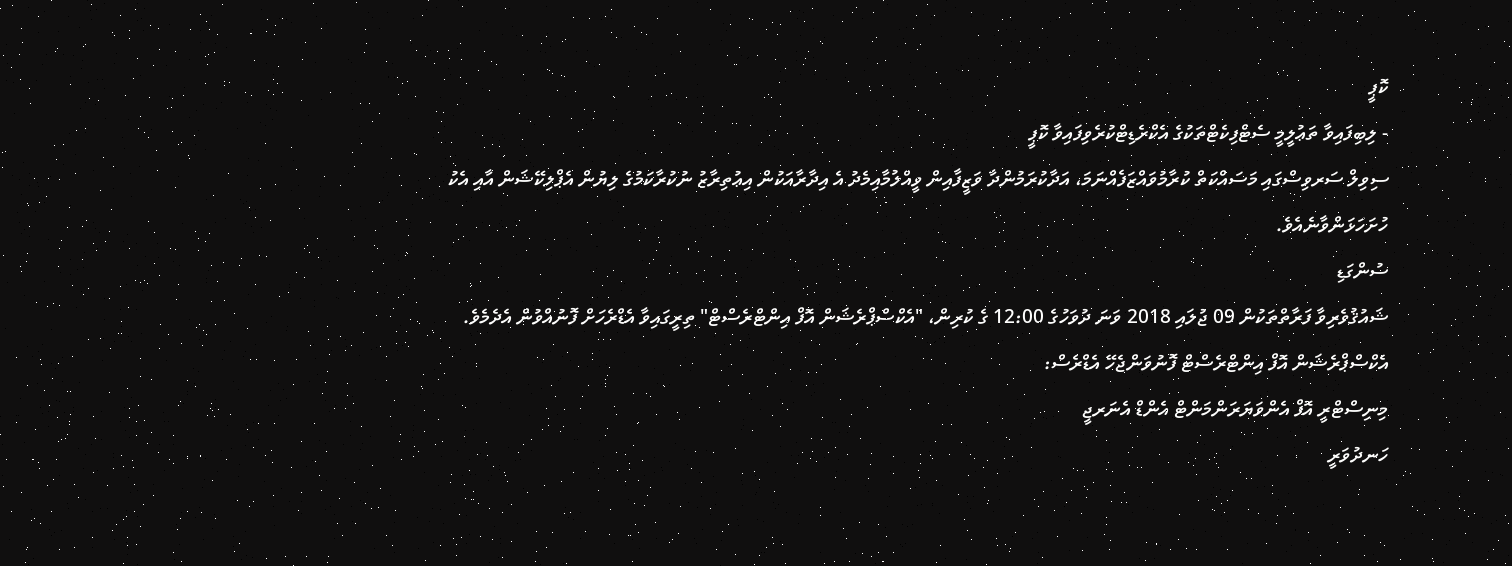ކޮޕީ
- ލިބިފައިވާ ތަޢުލީމީ ސެޓްފިކެޓްތަކުގެ އެކްރެޑިޓްކުރެވިފައިވާ ކޮޕީ
ސިވިލް ސަރވިސްގައި މަސައްކަތް ކުރާމުވައްޒަފެއްނަމަ، އަދާކުރަމުންދާ ވަޒީފާއިން ވީއްލުމާއިމެދު އެ އިދާރާއަކުން އިޢުތިރާޒު ނުކުރާކަމުގެ ލިޔުން އެޕްލިކޭޝަން އާއި އެކު ހުށަހަޅަންވާނެއެވެ.
ސުންގަޑި
ޝައުޤުވެރިވާ ފަރާތްތަކުން 09 ޖުލައި 2018 ވަނަ ދުވަހުގެ 12:00 ގެ ކުރިން، "އެކްސްޕްރެޝަން އޮފް އިންޓްރެސްޓް" ތިރީގައިވާ އެޑްރެހަށް ފޮނުއްވުން އެދެމެވެ.
އެކްސްޕްރެޝަން އޮފް އިންޓްރެސްޓް ފޮނުވަންޖެހޭ އެޑްރެސް:
މިނިސްޓްރީ އޮފް އެންވަޔަރަންމަންޓް އެންޑް އެނަރޖީ
ހަނދުވަރީ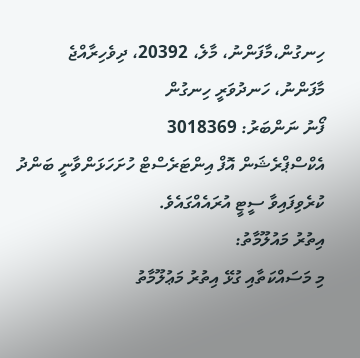ހިނގުން،މާފަންނު، މާލެ، 20392، ދިވެހިރާއްޖެ
މާފަންނު، ހަނދުވަރީ ހިނގުން
ފޯނު ނަންބަރު: 3018369
އެކްސްޕްރެޝަން އޮފް އިންޓަރެސްޓް ހުށަހަޅަންވާނީ ބަންދު ކުރެވިފައިވާ ސީޓީ އުރައެއްގައެވެ.
އިތުރު މައުލޫމާތު:
މި މަސައްކަތާއި ގުޅޭ އިތުރު މަޢުލޫމާތު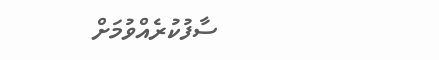ސާފުކުރެއްވުމަށް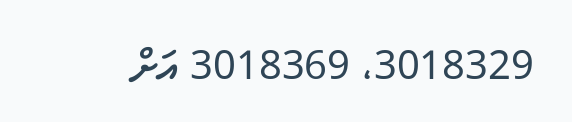3018329، 3018369 އަށް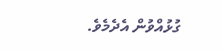ގުޅުއްވުން އެދެމެވެ.